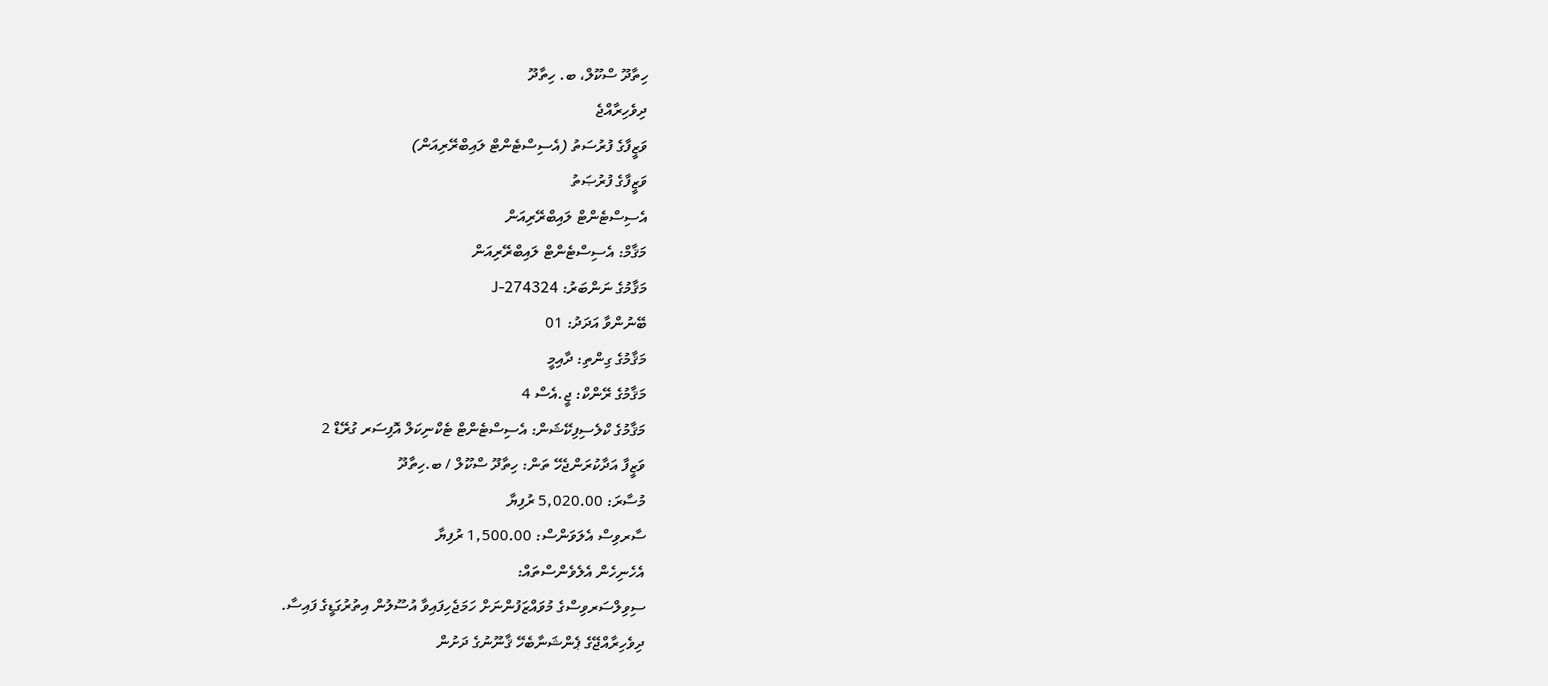ހިތާދޫ ސްކޫލް، ބ. ހިތާދޫ
ދިވެހިރާއްޖެ
ވަޒީފާގެ ފުރުސަތު (އެސިސްޓެންޓް ލައިބްރޭރިއަން)
ވަޒީފާގެ ފުރުޞަތު
އެސިސްޓެންޓް ލައިބްރޭރިއަން
މަޤާމް: އެސިސްޓެންޓް ލައިބްރޭރިއަން
މަޤާމުގެ ނަންބަރު: J-274324
ބޭނުންވާ އަދަދު: 01
މަޤާމުގެ ގިންތި: ދާއިމީ
މަޤާމުގެ ރޭންކް: ޖީ.އެސް 4
މަޤާމުގެ ކްލެސިފިކޭޝަން: އެސިސްޓެންޓް ޓެކްނިކަލް އޮފިސަރ ގުރޭޑް 2
ވަޒީފާ އަދާކުރަންޖެހޭ ތަން: ހިތާދޫ ސްކޫލް / ބ.ހިތާދޫ
މުސާރަ: 5,020.00 ރުފިޔާ
ސާރވިސް އެލަވަންސް: 1,500.00 ރުފިޔާ
އެހެނިހެން އެލެވެންސްތައް:
ސިވިލްސަރވިސްގެ މުވައްޒަފުންނަށް ހަމަޖެހިފައިވާ އުސޫލުން އިތުރުގަޑީގެ ފައިސާ.
ދިވެހިރާއްޖޭގެ ޕެންޝަނާބެހޭ ޤާނޫނުގެ ދަށުން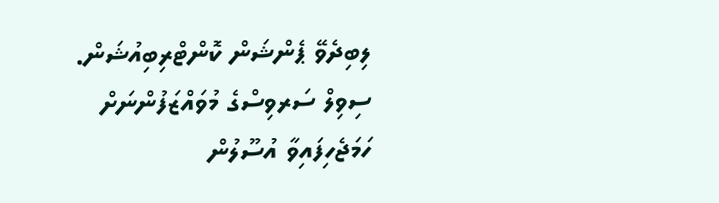ލިބިދެވޭ ޕެންޝަން ކޮންޓްރިބިއުޝަން.
ސިވިލް ސަރވިސްގެ މުވައްޒަފުންނަށް ހަމަޖެހިފައިވާ އުސޫލުން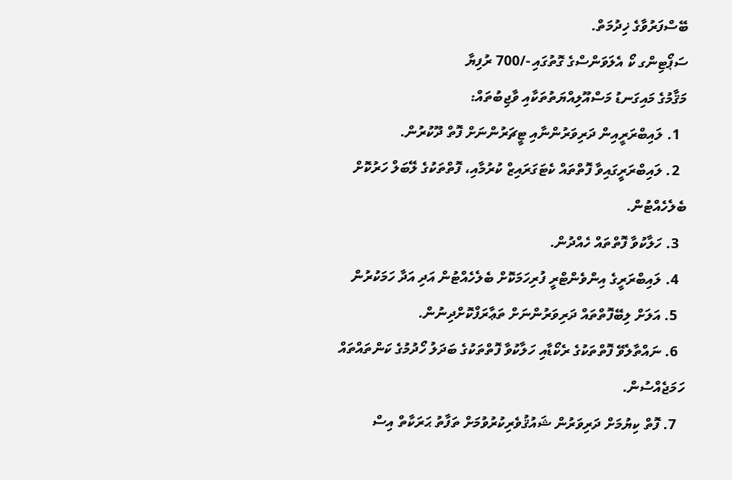ބޭސްފަރުވާގެ ޚިދުމަތް.
ސަޕޯޓިންގ ކޯ އެލަވަންސްގެ ގޮތުގައި -/700 ރުފިޔާ
މަޤާމުގެ މައިގަނޑު މަސްއޫލިއްޔަތުތަކާއި ވާޖިބުތައް:
  1. ލައިބްރަރީއިން ދަރިވަރުންނާއި ޓީޗަރުންނަށް ފޮތް ދޫކުރުން.
  2. ލައިބްރަރީގައިވާ ފޮތްތައް ކެޓަގަރައިޒް ކުރުމާއި، ފޮތްތަކުގެ ލޭބަލް ހަރުކޮށް ބެލެހެއްޓުން.
  3. ހަލާކުވާ ފޮތްތައް ހެއްދުން.
  4. ލައިބްރަރީގެ އިންވެންޓްރީ ފުރިހަމަކޮށް ބެލެހެއްޓުން އަދި އަދާ ހަމަކުރުން
  5. އަލަށް ލިބޭފޮތްތައް ދަރިވަރުންނަށް ތަޢާރަފްކޮށްދިނުން.
  6. ނައްތާލެވޭ ފޮތްތަކުގެ ރެކޯޑާއި ހަލާކުވާ ފޮތްތަކުގެ ބަދަލު ހޯދުމުގެ ކަންތައްތައް ހަމަޖެއްސުން.
  7. ފޮތް ކިޔުމަށް ދަރިވަރުން ޝައުޤުވެރިކުރުވުމަށް ތަފާތު ޙަރަކާތް އިސް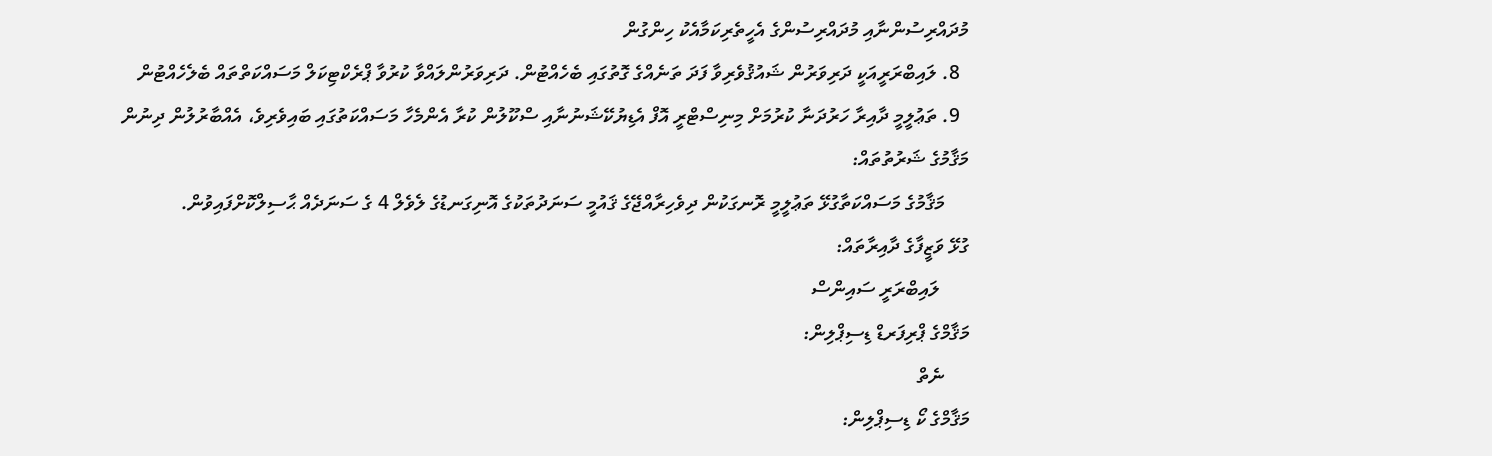މުދައްރިސުންނާއި މުދައްރިސުންގެ އެހީތެރިކަމާއެކު ހިންގުން
  8. ލައިބްރަރީއަކީ ދަރިވަރުން ޝައުޤުވެރިވާ ފަދަ ތަނެއްގެ ގޮތުގައި ބެހެއްޓުން. ދަރިވަރުންލައްވާ ކުރުވާ ޕްރެކްޓިކަލް މަސައްކަތްތައް ބެލެހެއްޓުން
  9. ތަޢުލީމީ ދާއިރާ ހަރުދަނާ ކުރުމަށް މިނިސްޓްރީ އޮފް އެޑިޔުކޭޝަނުނާއި ސްކޫލުން ކުރާ އެންމެހާ މަސައްކަތުގައި ބައިވެރިވެ، އެއްބާރުލުން ދިނުން
މަޤާމުގެ ޝަރުތުތައް:
     މަޤާމުގެ މަސައްކަތާގުޅޭ ތަޢުލީމީ ރޮނގަކުން ދިވެހިރާއްޖޭގެ ޤައުމީ ސަނަދުތަކުގެ އޮނިގަނޑުގެ ލެވެލް 4 ގެ ސަނަދެއް ޙާސިލްކޮށްފައިވުން.
ގުޅޭ ވަޒީފާގެ ދާއިރާތައް:
      ލައިބްރަރީ ސައިންސް
މަޤާމްގެ ޕްރިފަރޑް ޑިސިޕްލިން:
     ނެތް
މަޤާމްގެ ކޯ ޑިސިޕްލިން: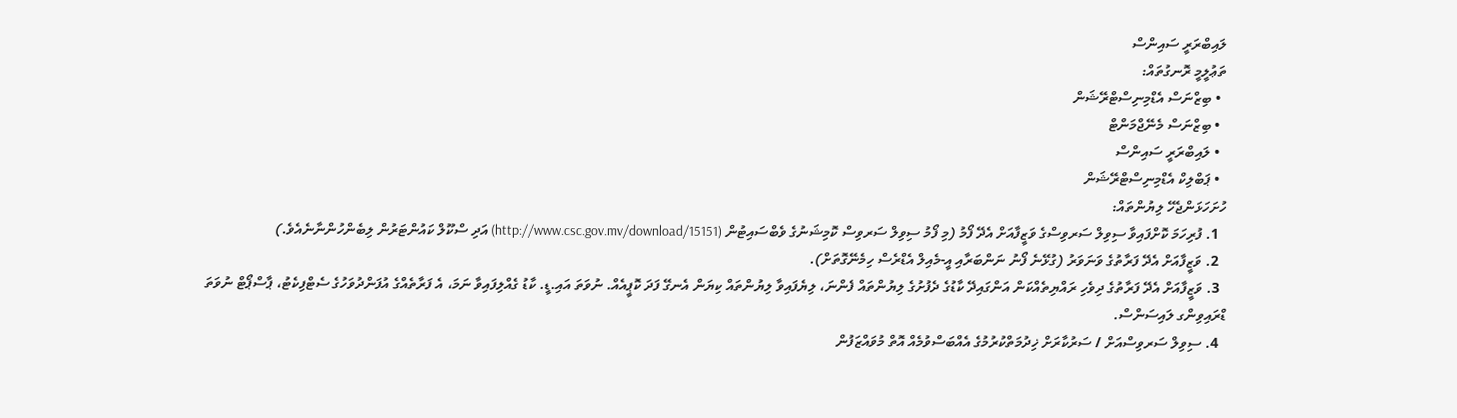ލައިބްރަރީ ސައިންސް
ތަޢުލީމީ ރޮނގުތައް:
  • ބިޒްނަސް އެޑްމިނިސްޓްރޭޝަން
  • ބިޒްނަސް މެނޭޖްމަންޓް
  • ލައިބްރަރީ ސައިންސް
  • ޕަބްލިކް އެޑްމިނިސްޓްރޭޝަން
ހުށަހަޅަންޖެހޭ ލިޔުންތައް:
  1. ފުރިހަމަ ކޮށްފައިވާ ސިވިލް ސަރވިސްގެ ވަޒީފާއަށް އެދޭ ފޯމު (މި ފޯމު ސިވިލް ސަރވިސް ކޮމިޝަނުގެ ވެބްސައިޓުން (http://www.csc.gov.mv/download/15151) އަދި ސްކޫލް ކައުންޓަރުން ލިބެންހުންނާނެއެވެ.)
  2. ވަޒީފާއަށް އެދޭ ފަރާތުގެ ވަނަވަރު (ގުޅޭނެ ފޯނު ނަންބަރާއި އީ-މެއިލް އެޑްރެސް ހިމެނޭގޮތަށް).
  3. ވަޒީފާއަށް އެދޭ ފަރާތުގެ ދިވެހި ރައްޔިތެއްކަން އަންގައިދޭ ކާޑުގެ ދެފުށުގެ ލިޔުންތައް ފެންނަ، ލިޔެފައިވާ ލިޔުންތައް ކިޔަން އެނގޭ ފަދަ ކޮޕީއެއް. ނުވަތަ އައި.ޑީ. ކާޑު ގެއްލިފައިވާ ނަމަ، އެ ފަރާތެއްގެ އުފަންދުވަހުގެ ސެޓްފިކެޓު، ޕާސްޕޯޓް ނުވަތަ ޑްރައިވިންގ ލައިސަންސް.
  4. ސިވިލް ސަރވިސްއަށް / ސަރުކާރަށް ޚިދުމަތްކުރުމުގެ އެއްބަސްވުމެއް އޮތް މުވައްޒަފުން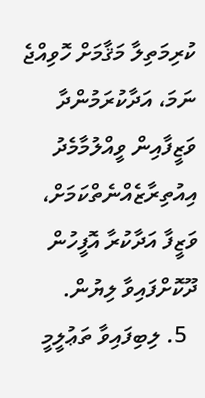ކުރިމަތިލާ މަޤާމަށް ހޮވިއްޖެ ނަމަ، އަދާކުރަމުންދާ ވަޒީފާއިން ވީއްލުމާމެދު އިއުތިރާޒެއްނެތްކަމަށް، ވަޒީފާ އަދާކުރާ އޮފީހުން ދޫކޮށްފައިވާ ލިޔުން.
  5. ލިބިފައިވާ ތަޢުލީމީ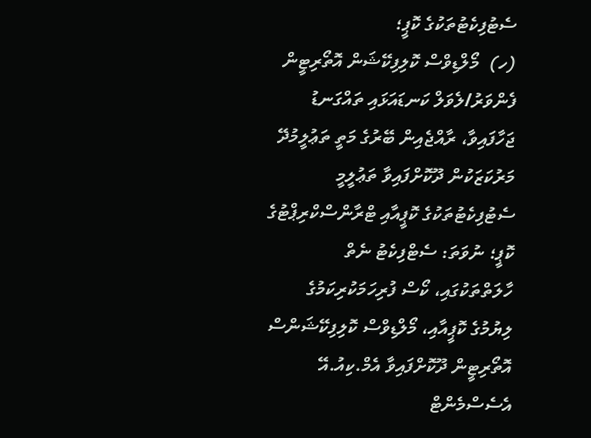ސެޓުފިކެޓުތަކުގެ ކޮޕީ؛
(ހ)  މޯލްޑިވްސް ކޮލިފިކޭޝަން އޮތޯރިޓީން ފެންވަރު/ލެވަލް ކަނޑައަޅައި ތައްގަނޑު ޖަހާފައިވާ، ރާއްޖެއިން ބޭރުގެ މަތީ ތަޢުލީމުދޭ މަރުކަޒަކުން ދޫކޮށްފައިވާ ތަޢުލީމީ ސެޓުފިކެޓުތަކުގެ ކޮޕީއާއި ޓްރާންސްކްރިޕްޓުގެ ކޮޕީ؛ ނުވަތަ: ސެޓްފިކެޓު ނެތް ހާލަތްތަކުގައި، ކޯސް ފުރިހަމަކުރިކަމުގެ ލިޔުމުގެ ކޮޕީއާއި، މޯލްޑިވްސް ކޮލިފިކޭޝަންސް އޮތޯރިޓީން ދޫކޮށްފައިވާ އެމް.ކިއު.އޭ އެސެސްމެންޓް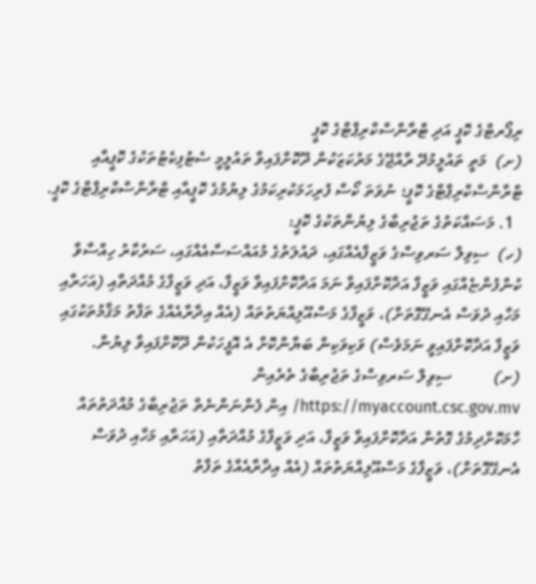ރިޕޯރޓްގެ ކޮޕީ އަދި ޓްރާންސްކްރިޕްޓްގެ ކޮޕީ
(ށ)  މަތީ ތައުލީމުދޭ ރާއްޖޭގެ މަރުކަޒަކުން ދޫކޮށްފައިވާ ތައުލީމީ ސެޓުފިކެޓުތަކުގެ ކޮޕީއާއި ޓްރާންސްކްރިޕްޓްގެ ކޮޕީ؛ ނުވަތަ ކޯސް ފުރިހަމަކުރިކަމުގެ ލިޔުމުގެ ކޮޕީއާއި ޓްރާންސްކްރިޕްޓްގެ ކޮޕީ.
  1. މަސައްކަތުގެ ތަޖުރިބާގެ ލިޔުންތަކުގެ ކޮޕީ:
(ހ)  ސިވިލް ސަރވިސްގެ ވަޒީފާއެއްގައި، ދައުލަތުގެ މުއައްސަސާއެއްގައި، ސަރުކާރު ހިއްސާވާ ކުންފުންޏެއްގައި ވަޒީފާ އަދާކޮށްފައިވާ ނަމަ އަދާކޮށްފައިވާ ވަޒީފާ، އަދި ވަޒީފާގެ މުއްދަތާއި (އަހަރާއި މަހާއި ދުވަސް އެނގޭގޮތަށް)، ވަޒީފާގެ މަސްއޫލިއްޔަތުތައް (އެއް އިދާރާއެއްގެ ތަފާތު މަޤާމުތަކުގައި ވަޒީފާ އަދާކޮށްފައިވީ ނަމަވެސް) ވަކިވަކިން ބަޔާންކޮށް އެ އޮފީހަކުން ދޫކޮށްފައިވާ ލިޔުން.
(ށ)          ސިވިލް ސަރވިސްގެ ތަޖުރިބާގެ ތެރެއިން https://myaccount.csc.gov.mv/ އިން ފެންނަންނެތް ތަޖުރިބާގެ މުއްދަތުތައް ހާމަކޮށްދިމުގެ ގޮތުން އަދާކޮށްފައިވާ ވަޒީފާ، އަދި ވަޒީފާގެ މުއްދަތާއި (އަހަރާއި މަހާއި ދުވަސް އެނގޭގޮތަށް)، ވަޒީފާގެ މަސްއޫލިއްޔަތުތައް (އެއް އިދާރާއެއްގެ ތަފާތު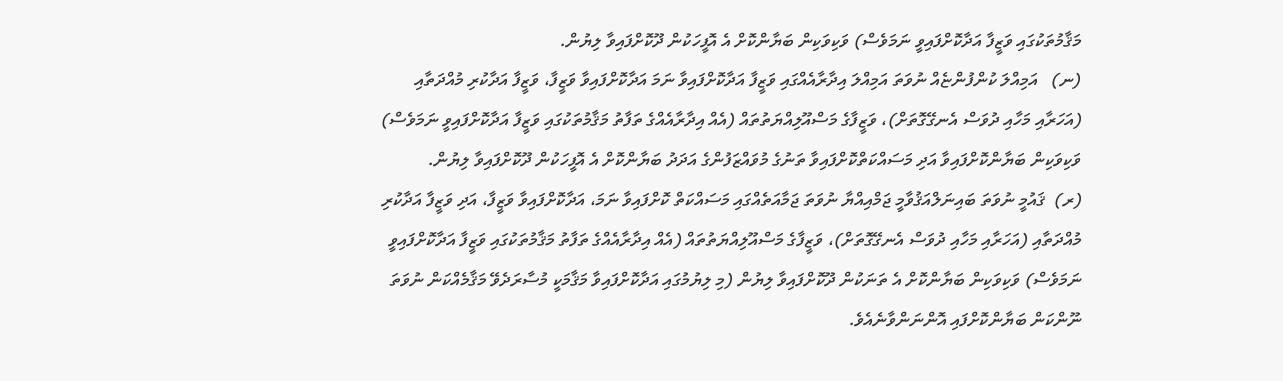މަޤާމުތަކުގައި ވަޒީފާ އަދާކޮށްފައިވީ ނަމަވެސް) ވަކިވަކިން ބަޔާންކޮށް އެ އޮފީހަކުން ދޫކޮށްފައިވާ ލިޔުން.
(ނ)   އަމިއްލަ ކުންފުންޏެއް ނުވަތަ އަމިއްލަ އިދާރާއެއްގައި ވަޒީފާ އަދާކޮށްފައިވާ ނަމަ އަދާކޮށްފައިވާ ވަޒީފާ، ވަޒީފާ އަދާކުރި މުއްދަތާއި (އަހަރާއި މަހާއި ދުވަސް އެނގޭގޮތަށް)، ވަޒީފާގެ މަސްއޫލިއްޔަތުތައް (އެއް އިދާރާއެއްގެ ތަފާތު މަޤާމުތަކުގައި ވަޒީފާ އަދާކޮށްފައިވީ ނަމަވެސް) ވަކިވަކިން ބަޔާންކޮށްފައިވާ އަދި މަސައްކަތްކޮށްފައިވާ ތަނުގެ މުވައްޒަފުންގެ އަދަދު ބަޔާންކޮށް އެ އޮފީހަކުން ދޫކޮށްފައިވާ ލިޔުން.
(ރ)  ޤައުމީ ނުވަތަ ބައިނަލްއަޤުވާމީ ޖަމްއިއްޔާ ނުވަތަ ޖަމާއަތެއްގައި މަސައްކަތް ކޮށްފައިވާ ނަމަ، އަދާކޮށްފައިވާ ވަޒީފާ، އަދި ވަޒީފާ އަދާކުރި މުއްދަތާއި (އަހަރާއި މަހާއި ދުވަސް އެނގޭގޮތަށް)، ވަޒީފާގެ މަސްއޫލިއްޔަތުތައް (އެއް އިދާރާއެއްގެ ތަފާތު މަޤާމުތަކުގައި ވަޒީފާ އަދާކޮށްފައިވީ ނަމަވެސް) ވަކިވަކިން ބަޔާންކޮށް އެ ތަނަކުން ދޫކޮށްފައިވާ ލިޔުން (މި ލިޔުމުގައި އަދާކޮށްފައިވާ މަޤާމަކީ މުސާރަދެވޭ މަޤާމެއްކަން ނުވަތަ ނޫންކަން ބަޔާންކޮށްފައި އޮންނަންވާނެއެވެ.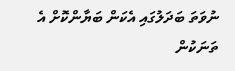ނުވަތަ ބަދަލުގައި އެކަން ބަޔާންކޮށް އެ ތަނަކުން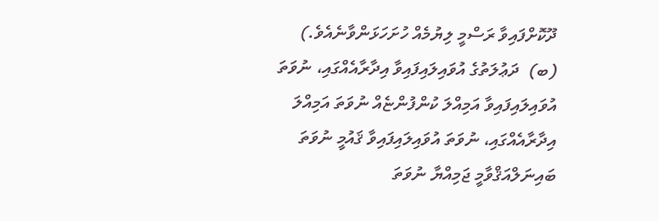ދޫކޮށްފައިވާ ރަސްމީ ލިޔުމެއް ހުށަހަޅަންވާނެއެވެ.)
(ބ)  ދަޢުލަތުގެ އުވައިލައިފައިވާ އިދާރާއެއްގައި، ނުވަތަ އުވައިލައިފައިވާ އަމިއްލަ ކުންފުންޏެއް ނުވަތަ އަމިއްލަ އިދާރާއެއްގައި، ނުވަތަ އުވައިލައިފައިވާ ޤައުމީ ނުވަތަ ބައިނަލްއަޤްވާމީ ޖަމިއްޔާ ނުވަތަ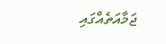ޖަމާއަތެއްގައި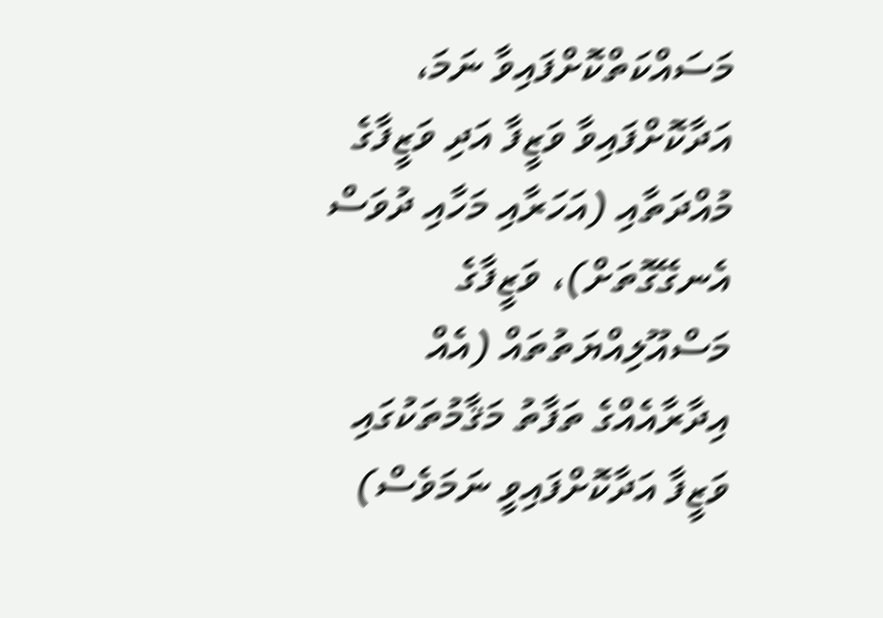މަސައްކަތްކޮށްފައިވާ ނަމަ، އަދާކޮށްފައިވާ ވަޒީފާ އަދި ވަޒީފާގެ މުއްދަތާއި (އަހަރާއި މަހާއި ދުވަސް އެނގޭގޮތަށް)، ވަޒީފާގެ މަސްއޫލިއްޔަތުތައް (އެއް އިދާރާއެއްގެ ތަފާތު މަޤާމުތަކުގައި ވަޒީފާ އަދާކޮށްފައިވީ ނަމަވެސް)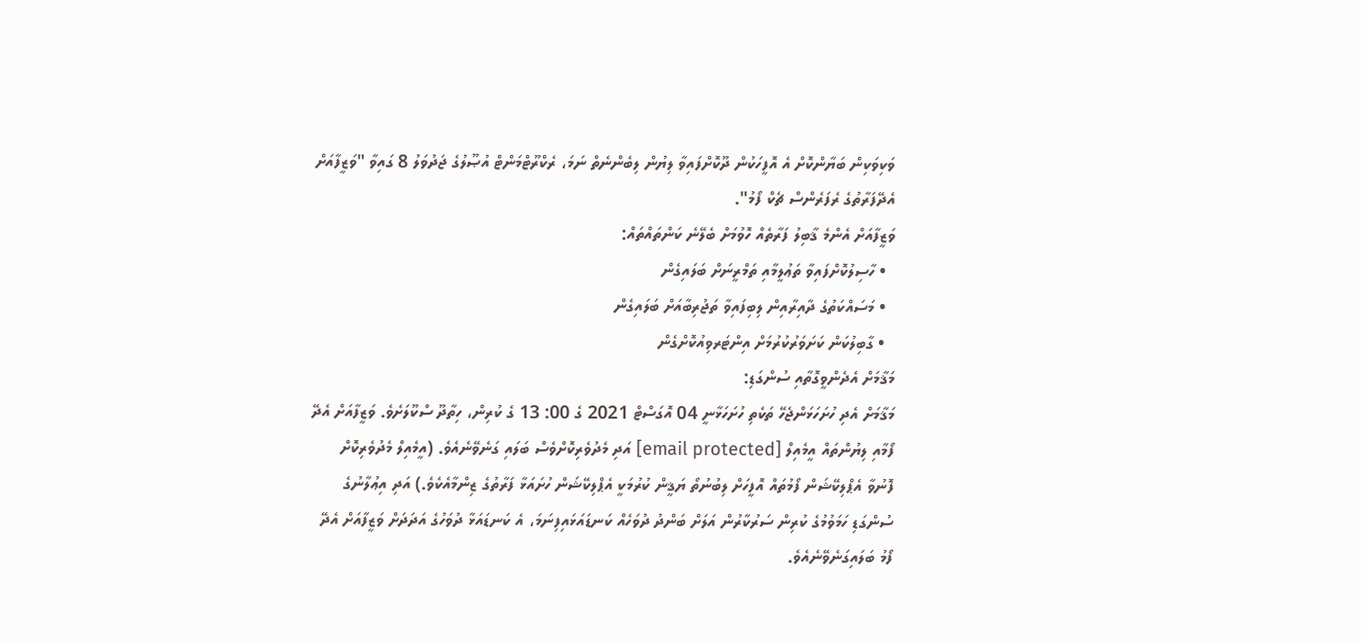ވަކިވަކިން ބަޔާންކޮށް އެ އޮފީހަކުން ދޫކޮށްފައިވާ ލިޔުން ލިބެންނެތް ނަމަ، ރެކްރޫޓްމަންޓް އުޞޫލުގެ ޖަދުވަލު 8 ގައިވާ "ވަޒީފާއަށް އެދޭފަރާތުގެ ރެފަރެންސް ޗެކް ފޯމު".
ވަޒީފާއަށް އެންމެ ޤާބިލު ފަރާތެއް ހޮވުމަށް ބެލޭނެ ކަންތައްތައް:
  • ހާސިލުކޮށްފައިވާ ތަޢުލީމާއި ތަމްރީނަށް ބަލައިގެން
  • މަސައްކަތުގެ ދާއިރާއިން ލިބިފައިވާ ތަޖުރިބާއަށް ބަލައިގެން
  • ގާބިލުކަން ކަށަވަރުކުރުމަށް އިންޓަރވިއުކޮށްގެން
މަޤާމަށް އެދެންވީގޮތާއި ސުންގަޑި:
މަޤާމަށް އެދި ހުށަހަޅަންޖެހޭ ތަކެތި ހުށަހަޅާނީ 04 އޮގަސްޓް 2021 ގެ 00: 13 ގެ ކުރިން، ހިތާދޫ ސްކޫލަށެވެ. ވަޒީފާއަށް އެދޭ ފޯމާއި ލިޔުންތައް އީމެއިލް [email protected] އަދި މެދުވެރިކޮށްވެސް ބަލައި ގަނެވޭނެއެވެ. (އީމެއިލް މެދުވެރިކޮށް ފޮނުވާ އެޕްލިކޭޝަން ފޯމުތައް އޮފީހަށް ލިބުނުތޯ ޔަޤީން ކުރުމަކީ އެޕްލިކޭޝަން ހުށައަޅާ ފަރާތުގެ ޒިންމާއެކެވެ.) އަދި އިޢުލާނުގެ ސުންގަޑި ހަމަވުމުގެ ކުރިން ސަރުކާރުން އަލަށް ބަންދު ދުވަހެއް ކަނޑައަޅައިފިނަމަ، އެ ކަނޑައަޅާ ދުވަހުގެ އަދަދަށް ވަޒީފާއަށް އެދޭ ފޯމު ބަލައިގަނެވޭނެއެވެ.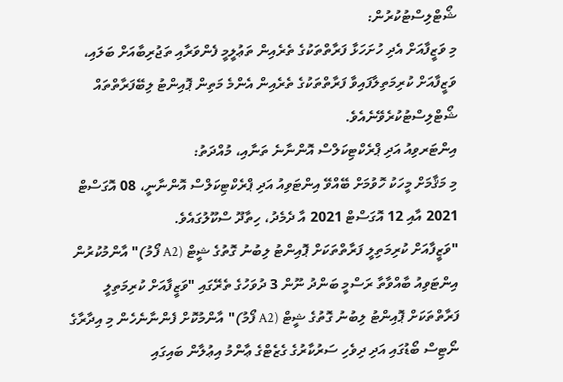ޝޯޓްލިސްޓުކުރުން:
މި ވަޒީފާއަށް އެދި ހުށަހަޅާ ފަރާތްތަކުގެ ތެރެއިން ތަޢުލީމީ ފެންވަރާއި ތަޖުރިބާއަށް ބަލައި، ވަޒީފާއަށް ކުރިމަތިލާފައިވާ ފަރާތްތަކުގެ ތެރެއިން އެންމެ މަތިން ޕޮއިންޓު ލިބޭފަރާތްތައް ޝޯޓްލިސްޓުކުރެވޭނެއެވެ.
އިންޓަރވިއު އަދި ޕްރެކްޓިކަލްސް އޮންނާނެ ތަނާއި، މުއްދަތު:
މި މަޤާމަށް މީހަކު ހޮވުމަށް ބޭއްވޭ އިންޓަވިއު އަދި ޕްރެކްޓިކަލްސް އޮންނާނީ، 08 އޮގަސްޓް 2021 އާއި 12 އޮގަސްޓް 2021 އާ ދެމެދު، ހިތާދޫ ސްކޫލުގައެވެ.
"ވަޒީފާއަށް ކުރިމަތިލީ ފަރާތްތަކަށް ޕޮއިންޓު ލިބުނު ގޮތުގެ ޝީޓް (A2 ފޯމު)" އާންމުކުރުން
އިންޓަވިއު ބާއްވާތާ ރަސްމީ ބަންދު ނޫން 3 ދުވަހުގެ ތެރޭގައި "ވަޒީފާއަށް ކުރިމަތިލީ ފަރާތްތަކަށް ޕޮއިންޓު ލިބުނު ގޮތުގެ ޝީޓް (A2 ފޯމު)" އާންމުކޮށް ފެންނާނެހެން މި އިދާރާގެ ނޯޓިސް ބޯޑުގައި އަދި ދިވެހި ސަރުކާރުގެ ގެޒެޓްގެ ޢާންމު އިޢުލާން ބައިގައި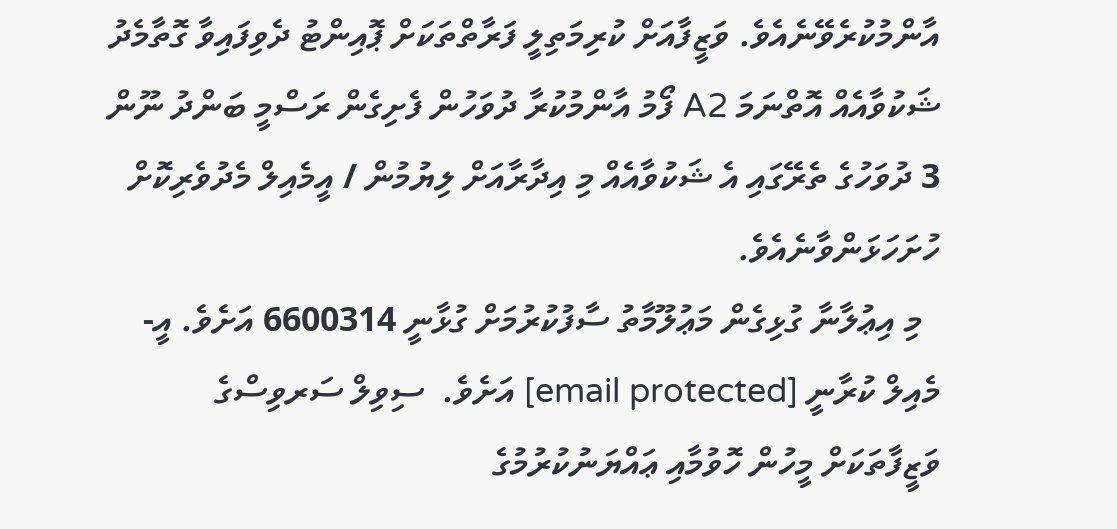އާންމުކުރެވޭނެއެވެ. ވަޒީފާއަށް ކުރިމަތިލީ ފަރާތްތަކަށް ޕޮއިންޓު ދެވިފައިވާ ގޮތާމެދު ޝަކުވާއެއް އޮތްނަމަ A2 ފޯމު އާންމުކުރާ ދުވަހުން ފެށިގެން ރަސްމީ ބަންދު ނޫން 3 ދުވަހުގެ ތެރޭގައި އެ ޝަކުވާއެއް މި އިދާރާއަށް ލިޔުމުން / އީމެއިލް މެދުވެރިކޮށް ހުށަހަޅަންވާނެއެވެ.
  މި އިޢުލާނާ ގުޅިގެން މަޢުލޫމާތު ސާފުކުރުމަށް ގުޅާނީ 6600314 އަށެވެ. އީ-މެއިލް ކުރާނީ [email protected] އަށެވެ.  ސިވިލް ސަރވިސްގެ ވަޒީފާތަކަށް މީހުން ހޮވުމާއި ޢައްޔަނުކުރުމުގެ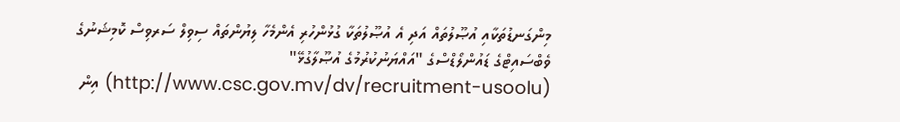މިންގަނޑުތަކާއި އުޞޫލުތައް އަދި އެ އުޞޫލުތަކާ ގުޅުންހުރި އެންމެހާ ލިޔުންތައް ސިވިލް ސަރވިސް ކޮމިޝަނުގެ ވެބްސައިޓްގެ ޑައުންލޯޑްސްގެ "އައްޔަނުކުރުމުގެ އުޞޫލާގުޅޭ" (http://www.csc.gov.mv/dv/recruitment-usoolu) އިން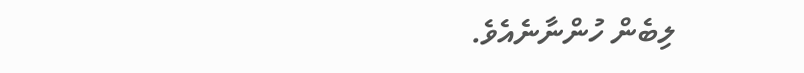ލިބެން ހުންނާނެއެވެ.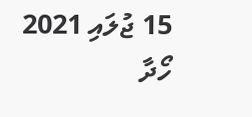15 ޖުލައި 2021
ހޯދާ